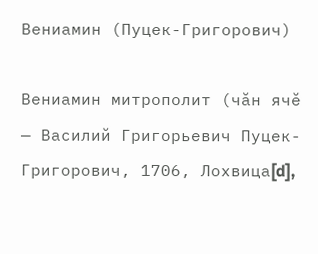Вениамин (Пуцек-Григорович)

Вениамин митрополит (чӑн ячӗ — Василий Григорьевич Пуцек-Григорович, 1706, Лохвица[d],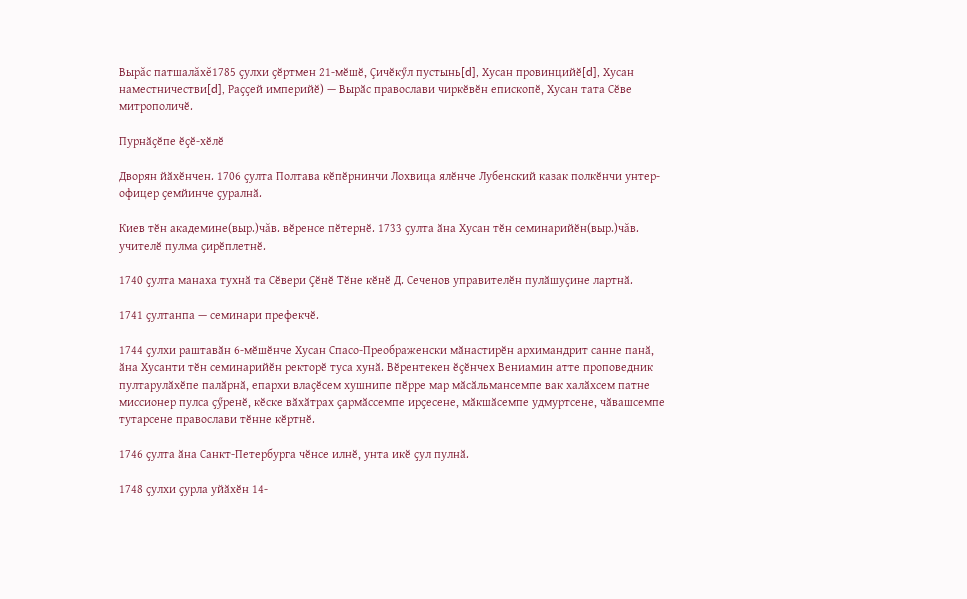Вырăс патшалăхĕ1785 ҫулхи ҫӗртмен 21-мӗшӗ, Ҫичӗкӳл пустынь[d], Хусан провинцийӗ[d], Хусан наместничестви[d], Раҫҫей империйӗ) — Вырӑс православи чиркӗвӗн епископӗ, Хусан тата Сӗве митрополичӗ.

Пурнӑҫӗпе ӗҫӗ-хӗлӗ

Дворян йӑхӗнчен. 1706 ҫулта Полтава кӗпӗрнинчи Лохвица ялӗнче Лубенский казак полкӗнчи унтер-офицер ҫемйинче ҫуралнӑ.

Киев тӗн академине(выр.)чăв. вӗренсе пӗтернӗ. 1733 ҫулта ӑна Хусан тӗн семинарийӗн(выр.)чăв. учителӗ пулма ҫирӗплетнӗ.

1740 ҫулта манаха тухнӑ та Сӗвери Ҫӗнӗ Тӗне кӗнӗ Д. Сеченов управителӗн пулӑшуҫине лартнӑ.

1741 ҫултанпа — семинари префекчӗ.

1744 ҫулхи раштавӑн 6-мӗшӗнче Хусан Спасо-Преображенски мӑнастирӗн архимандрит санне панӑ, ӑна Хусанти тӗн семинарийӗн ректорӗ туса хунӑ. Вӗрентекен ӗҫӗнчех Вениамин атте проповедник пултарулӑхӗпе палӑрнӑ, епархи влаҫӗсем хушнипе пӗрре мар мӑсӑльмансемпе вак халӑхсем патне миссионер пулса ҫӳренӗ, кӗске вӑхӑтрах ҫармӑссемпе ирҫесене, мӑкшӑсемпе удмуртсене, чӑвашсемпе тутарсене православи тӗнне кӗртнӗ.

1746 ҫулта ӑна Санкт-Петербурга чӗнсе илнӗ, унта икӗ ҫул пулнӑ.

1748 ҫулхи ҫурла уйӑхӗн 14-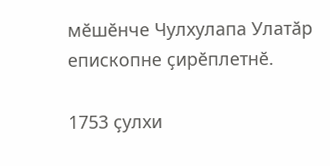мӗшӗнче Чулхулапа Улатӑр епископне ҫирӗплетнӗ.

1753 ҫулхи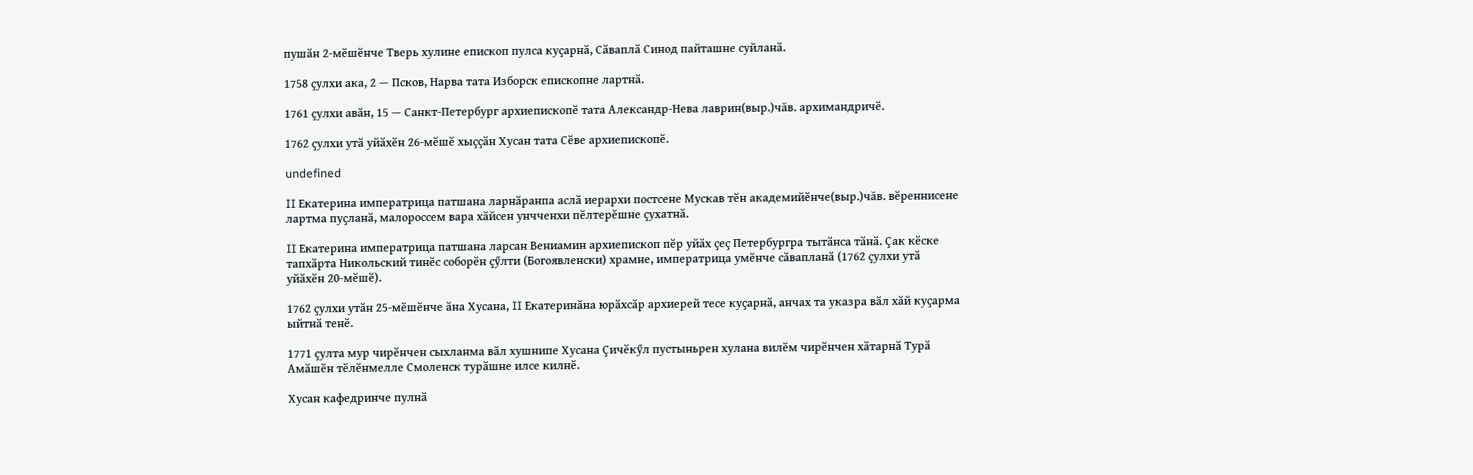пушӑн 2-мӗшӗнче Тверь хулине епископ пулса куҫарнӑ, Сӑваплӑ Синод пайташне суйланӑ.

1758 ҫулхи ака, 2 — Псков, Нарва тата Изборск епископне лартнӑ.

1761 ҫулхи авӑн, 15 — Санкт-Петербург архиепископӗ тата Александр-Нева лаврин(выр.)чăв. архимандричӗ.

1762 ҫулхи утӑ уйӑхӗн 26-мӗшӗ хыҫҫӑн Хусан тата Сӗве архиепископӗ.

undefined

II Екатерина императрица патшана ларнӑранпа аслӑ иерархи постсене Мускав тӗн академийӗнче(выр.)чăв. вӗреннисене лартма пуҫланӑ, малороссем вара хӑйсен унчченхи пӗлтерӗшне ҫухатнӑ.

II Екатерина императрица патшана ларсан Вениамин архиепископ пӗр уйӑх ҫеҫ Петербургра тытӑнса тӑнӑ. Ҫак кӗске тапхӑрта Никольский тинӗс соборӗн ҫӳлти (Богоявленски) храмне, императрица умӗнче сӑвапланӑ (1762 ҫулхи утӑ уйӑхӗн 20-мӗшӗ).

1762 ҫулхи утӑн 25-мӗшӗнче ӑна Хусана, II Екатеринӑна юрӑхсӑр архиерей тесе куҫарнӑ, анчах та указра вӑл хӑй куҫарма ыйтнӑ тенӗ.

1771 ҫулта мур чирӗнчен сыхланма вӑл хушнипе Хусана Ҫичӗкӳл пустыньрен хулана вилӗм чирӗнчен хӑтарнӑ Турӑ Амӑшӗн тӗлӗнмелле Смоленск турӑшне илсе килнӗ.

Хусан кафедринче пулнӑ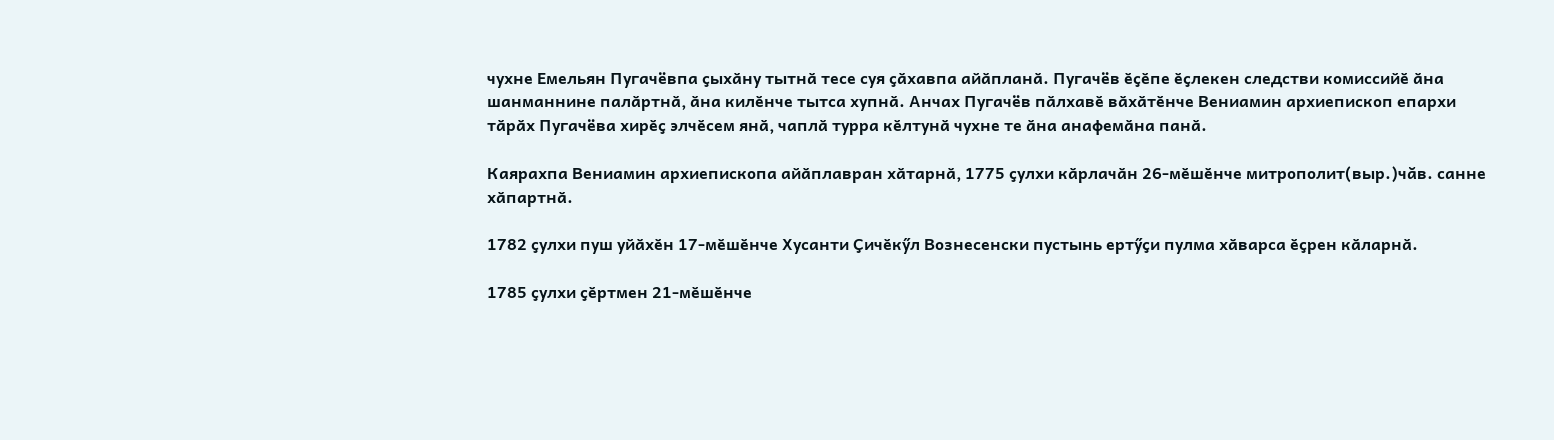чухне Емельян Пугачёвпа ҫыхӑну тытнӑ тесе суя ҫӑхавпа айӑпланӑ. Пугачёв ӗҫӗпе ӗҫлекен следстви комиссийӗ ӑна шанманнине палӑртнӑ, ӑна килӗнче тытса хупнӑ. Анчах Пугачёв пӑлхавӗ вӑхӑтӗнче Вениамин архиепископ епархи тӑрӑх Пугачёва хирӗҫ элчӗсем янӑ, чаплӑ турра кӗлтунӑ чухне те ӑна анафемӑна панӑ.

Каярахпа Вениамин архиепископа айӑплавран хӑтарнӑ, 1775 ҫулхи кӑрлачӑн 26-мӗшӗнче митрополит(выр.)чăв. санне хӑпартнӑ.

1782 ҫулхи пуш уйӑхӗн 17-мӗшӗнче Хусанти Ҫичӗкӳл Вознесенски пустынь ертӳҫи пулма хӑварса ӗҫрен кӑларнӑ.

1785 ҫулхи ҫӗртмен 21-мӗшӗнче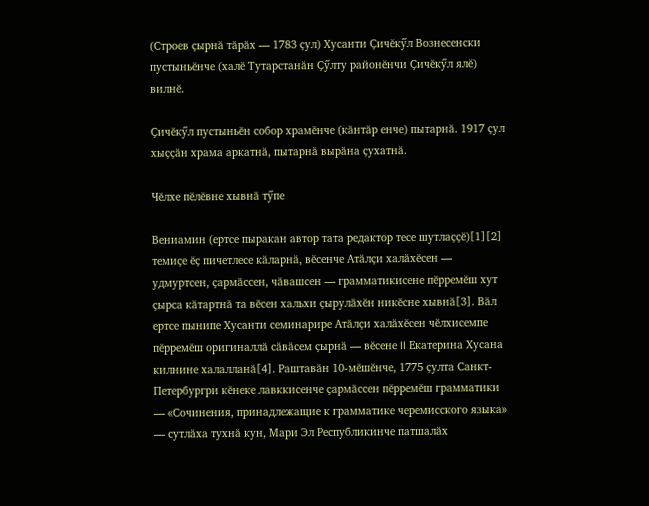(Строев ҫырнӑ тӑрӑх — 1783 ҫул) Хусанти Ҫичӗкӳл Вознесенски пустыньӗнче (халӗ Тутарстанӑн Ҫӳлту районӗнчи Ҫичӗкӳл ялӗ) вилнӗ.

Ҫичӗкӳл пустыньӗн собор храмӗнче (кӑнтӑр енче) пытарнӑ. 1917 ҫул хыҫҫӑн храма аркатнӑ, пытарнӑ вырӑна ҫухатнӑ.

Чӗлхе пӗлӗвне хывнӑ тӳпе

Вениамин (ертсе пыракан автор тата редактор тесе шутлаҫҫӗ)[1][2] темиҫе ӗҫ пичетлесе кӑларнӑ, вӗсенче Атӑлҫи халӑхӗсен — удмуртсен, ҫармӑссен, чӑвашсен — грамматикисене пӗрремӗш хут ҫырса кӑтартнӑ та вӗсен хальхи ҫырулӑхӗн никӗсне хывнӑ[3]. Вӑл ертсе пынипе Хусанти семинарире Атӑлҫи халӑхӗсен чӗлхисемпе пӗрремӗш оригиналлӑ сӑвӑсем ҫырнӑ — вӗсене II Екатерина Хусана килнине халалланӑ[4]. Раштавӑн 10-мӗшӗнче, 1775 ҫулта Санкт-Петербургри кӗнеке лавккисенче ҫармӑссен пӗрремӗш грамматики — «Сочинения, принадлежащие к грамматике черемисского языка» — сутлӑха тухнӑ кун, Мари Эл Республикинче патшалӑх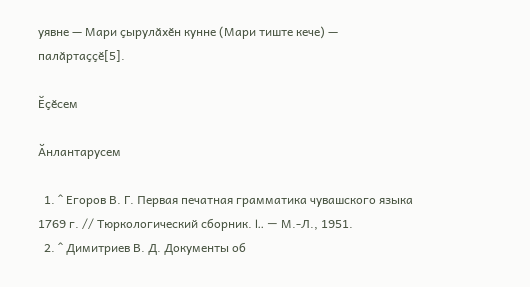уявне — Мари ҫырулӑхӗн кунне (Мари тиште кече) — палӑртаҫҫӗ[5].

Ӗҫӗсем

Ӑнлантарусем

  1. ^ Егоров В. Г. Первая печатная грамматика чувашского языка 1769 г. // Тюркологический сборник. I.. — М.-Л., 1951.
  2. ^ Димитриев В. Д. Документы об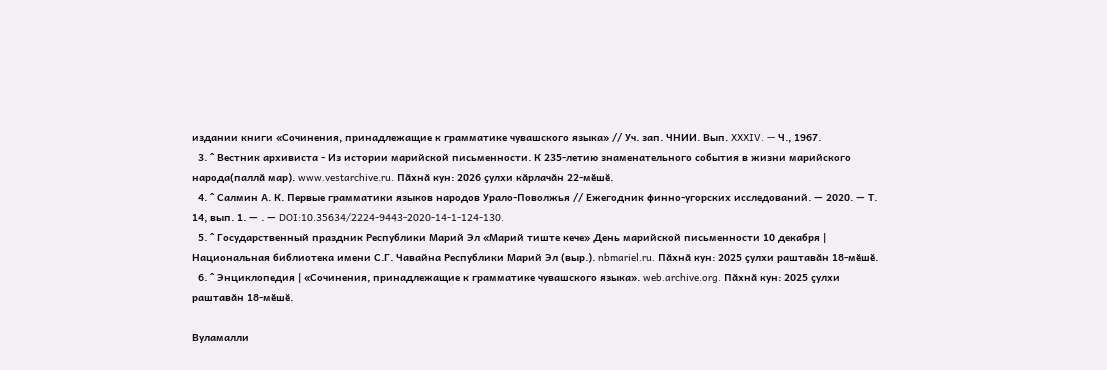издании книги «Сочинения, принадлежащие к грамматике чувашского языка» // Уч. зап. ЧНИИ. Вып. XXXIV. — Ч., 1967.
  3. ^ Вестник архивиста - Из истории марийской письменности. К 235-летию знаменательного события в жизни марийского народа(паллӑ мар). www.vestarchive.ru. Пӑхнӑ кун: 2026 ҫулхи кӑрлачӑн 22-мӗшӗ.
  4. ^ Салмин А. К. Первые грамматики языков народов Урало-Поволжья // Ежегодник финно-угорских исследований. — 2020. — Т. 14, вып. 1. — . — DOI:10.35634/2224-9443-2020-14-1-124-130.
  5. ^ Государственный праздник Республики Марий Эл «Марий тиште кече» День марийской письменности 10 декабря | Национальная библиотека имени С.Г. Чавайна Республики Марий Эл (выр.). nbmariel.ru. Пӑхнӑ кун: 2025 ҫулхи раштавӑн 18-мӗшӗ.
  6. ^ Энциклопедия | «Сочинения, принадлежащие к грамматике чувашского языка». web.archive.org. Пӑхнӑ кун: 2025 ҫулхи раштавӑн 18-мӗшӗ.

Вуламалли